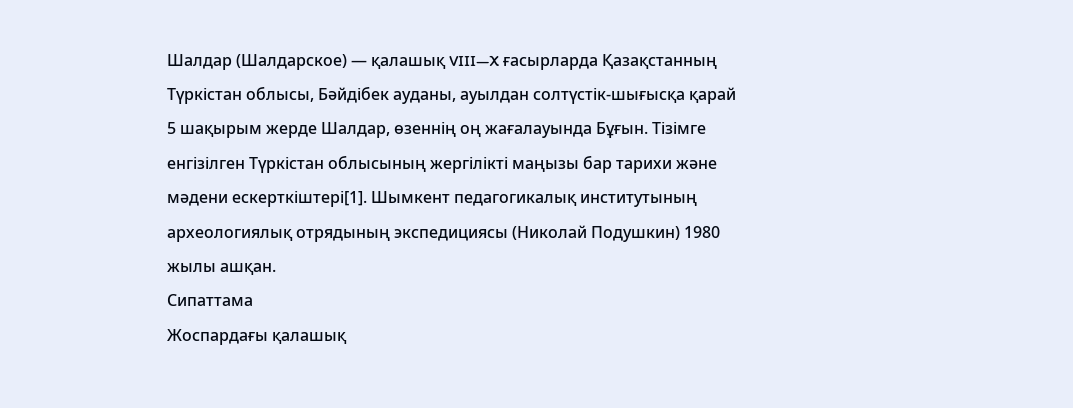Шалдар (Шалдарское) — қалашық VIII—X ғасырларда Қазақстанның Түркістан облысы, Бәйдібек ауданы, ауылдан солтүстік-шығысқа қарай 5 шақырым жерде Шалдар, өзеннің оң жағалауында Бұғын. Тізімге енгізілген Түркістан облысының жергілікті маңызы бар тарихи және мәдени ескерткіштері[1]. Шымкент педагогикалық институтының археологиялық отрядының экспедициясы (Николай Подушкин) 1980 жылы ашқан.
Сипаттама
Жоспардағы қалашық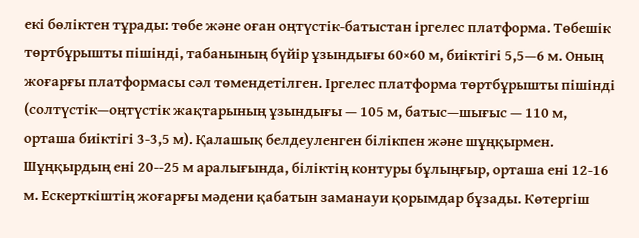екі бөліктен тұрады: төбе және оған оңтүстік-батыстан іргелес платформа. Төбешік төртбұрышты пішінді, табанының бүйір ұзындығы 60×60 м, биіктігі 5,5—6 м. Оның жоғарғы платформасы сәл төмендетілген. Іргелес платформа төртбұрышты пішінді (солтүстік—оңтүстік жақтарының ұзындығы — 105 м, батыс—шығыс — 110 м, орташа биіктігі 3-3,5 м). Қалашық белдеуленген білікпен және шұңқырмен. Шұңқырдың ені 20--25 м аралығында, біліктің контуры бұлыңғыр, орташа ені 12-16 м. Ескерткіштің жоғарғы мәдени қабатын заманауи қорымдар бұзады. Көтергіш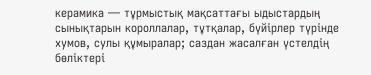керамика — тұрмыстық мақсаттағы ыдыстардың сынықтарын короллалар, тұтқалар, бүйірлер түрінде хумов, сулы құмыралар; саздан жасалған үстелдің бөліктері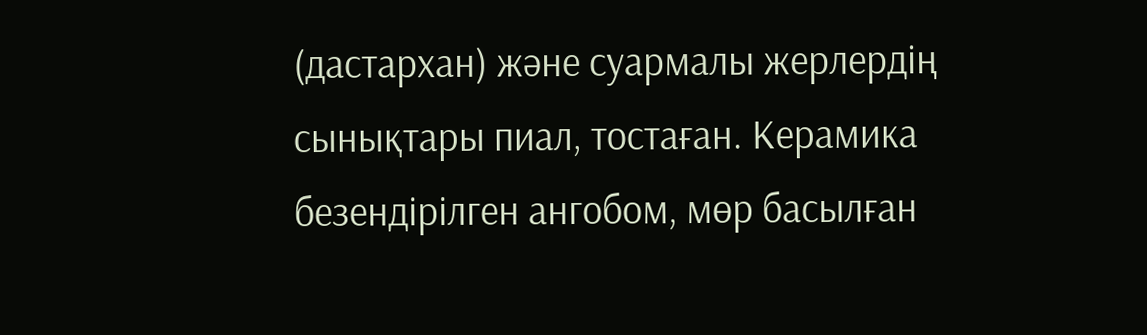(дастархан) және суармалы жерлердің сынықтары пиал, тостаған. Керамика безендірілген ангобом, мөр басылған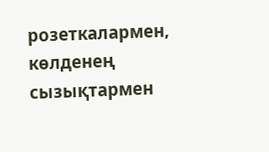розеткалармен, көлденең сызықтармен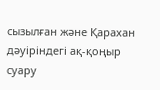сызылған және Қарахан дәуіріндегі ақ-қоңыр суару